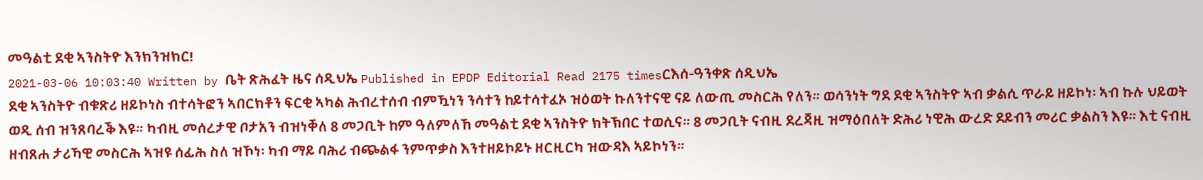መዓልቲ ደቂ ኣንስትዮ እንክንዝክር!
2021-03-06 10:03:40 Written by ቤት ጽሕፈት ዜና ሰዲህኤ Published in EPDP Editorial Read 2175 timesርእሰ-ዓንቀጽ ሰዲህኤ
ደቂ ኣንስትዮ ብቁጽሪ ዘይኮነስ ብተሳትፎን ኣበርክቶን ፍርቂ ኣካል ሕብረተሰብ ብምዃነን ንሳተን ከይተሳተፈኦ ዝዕወት ኩለንተናዊ ናይ ለውጢ መስርሕ የለን። ወሳንነት ግደ ደቂ ኣንስትዮ ኣብ ቃልሲ ጥራይ ዘይኮነ፡ ኣብ ኩሉ ህይወት ወዲ ሰብ ዝንጸባረቕ እዩ። ካብዚ መሰረታዊ ቦታአን ብዝነቐለ 8 መጋቢት ከም ዓለምለኸ መዓልቲ ደቂ ኣንስትዮ ክትኽበር ተወሲና። 8 መጋቢት ናብዚ ደረጃዚ ዝማዕበለት ድሕሪ ነዊሕ ውረድ ደይብን መሪር ቃልስን እዩ። እቲ ናብዚ ዘብጸሐ ታሪኻዊ መስርሕ ኣዝዩ ሰፊሕ ስለ ዝኾነ፡ ካብ ማይ ባሕሪ ብጭልፋ ንምጥቃስ እንተዘይኮይኑ ዘርዚርካ ዝውዳእ ኣይኮነን።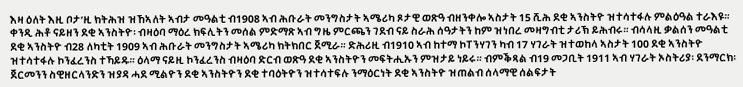እዛ ዕለት እዚ ቦታ’ዚ ክትሕዝ ዝኸኣለት ኣብታ መዓልቲ ብ1908 ኣብ ሕቡራት መንግስታት ኣሜሪካ ጾታዊ ወጽዓ ብዘንቀሎ ኣስታት 15 ሺሕ ደቂ ኣንስትዮ ዝተሳተፋሉ ምልዕዓል ተራእዩ። ቀንዲ ሕቶ ናይዘን ደቂ ኣንስትዮ፡ ብዛዕባ ማዕረ ክፍሊትን መሰል ምድማጽ ኣብ ግዜ ምርጫን ገደብ ናይ ስራሕ ሰዓታትን ከም ዝነበረ መዛግብቲ ታሪኽ ይሕብሩ። ብሳላዚ ቃልሰን መዓልቲ ደቂ ኣንስትዮ ብ28 ለካቲት 1909 ኣብ ሕቡራት መንግስታት ኣሜሪካ ክትክበር ጀሚራ። ድሕሪዚ ብ1910 ኣብ ከተማ ኮፐንሃገን ካብ 17 ሃገራት ዝተወከላ ኣስታት 100 ደቂ ኣንስትዮ ዝተሳተፋሉ ኮንፈረንስ ተኻይዱ። ዕላማ ናይዚ ኮንፈረንስ ብዛዕባ ድርብ ወጽዓ ደቂ ኣንስትዮን መፍትሒኡን ምዝታይ ነይሩ። ብምቕጻል ብ19 መጋቢት 1911 ኣብ ሃገራት ኦስትሪያ፡ ደንማርክ፡ ጀርመንን ስዊዘርላንድን ዝያዳ ሓደ ሚልዮን ደቂ ኣንስትዮን ደቂ ተባዕትዮን ዝተሳተፍሉ ንማዕርነት ደቂ ኣንስትዮ ዝጠልብ ሰላማዊ ሰልፍታት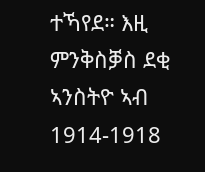ተኻየደ። እዚ ምንቅስቓስ ደቂ ኣንስትዮ ኣብ 1914-1918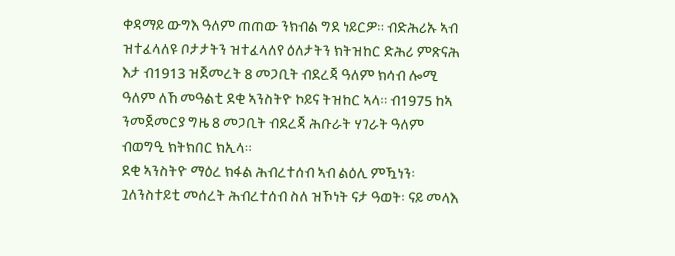ቀዳማይ ውግእ ዓለም ጠጠው ንክብል ግደ ነይርዎ። ብድሕሪኡ ኣብ ዝተፈላለዩ ቦታታትን ዝተፈላለየ ዕለታትን ክትዝከር ድሕሪ ምጽናሕ እታ ብ1913 ዝጀመረት 8 መጋቢት ብደረጃ ዓለም ክሳብ ሎሚ ዓለም ለኸ መዓልቲ ደቂ ኣንስትዮ ኮይና ትዝከር ኣላ። ብ1975 ከኣ ንመጀመርያ ግዜ 8 መጋቢት ብደረጃ ሕቡራት ሃገራት ዓለም ብወግዒ ክትክበር ክኢላ።
ደቂ ኣንስትዮ ማዕረ ክፋል ሕብረተሰብ ኣብ ልዕሊ ምዃነን፡ ጓለንስተይቲ መሰረት ሕብረተሰብ ስለ ዝኾነት ናታ ዓወት፡ ናይ መላእ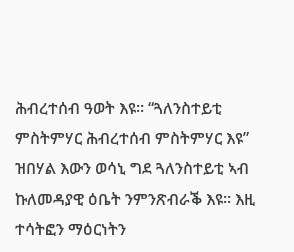ሕብረተሰብ ዓወት እዩ። “ጓለንስተይቲ ምስትምሃር ሕብረተሰብ ምስትምሃር እዩ” ዝበሃል እውን ወሳኒ ግደ ጓለንስተይቲ ኣብ ኩለመዳያዊ ዕቤት ንምንጽብራቕ እዩ። እዚ ተሳትፎን ማዕርነትን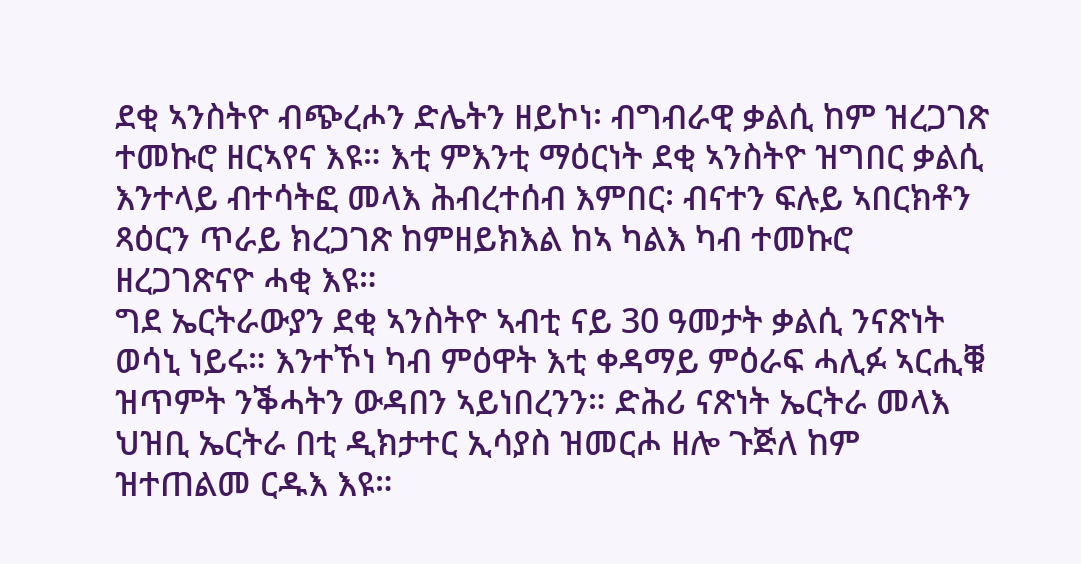ደቂ ኣንስትዮ ብጭረሖን ድሌትን ዘይኮነ፡ ብግብራዊ ቃልሲ ከም ዝረጋገጽ ተመኩሮ ዘርኣየና እዩ። እቲ ምእንቲ ማዕርነት ደቂ ኣንስትዮ ዝግበር ቃልሲ እንተላይ ብተሳትፎ መላእ ሕብረተሰብ እምበር፡ ብናተን ፍሉይ ኣበርክቶን ጻዕርን ጥራይ ክረጋገጽ ከምዘይክእል ከኣ ካልእ ካብ ተመኩሮ ዘረጋገጽናዮ ሓቂ እዩ።
ግደ ኤርትራውያን ደቂ ኣንስትዮ ኣብቲ ናይ 30 ዓመታት ቃልሲ ንናጽነት ወሳኒ ነይሩ። እንተኾነ ካብ ምዕዋት እቲ ቀዳማይ ምዕራፍ ሓሊፉ ኣርሒቑ ዝጥምት ንቕሓትን ውዳበን ኣይነበረንን። ድሕሪ ናጽነት ኤርትራ መላእ ህዝቢ ኤርትራ በቲ ዲክታተር ኢሳያስ ዝመርሖ ዘሎ ጉጅለ ከም ዝተጠልመ ርዱእ እዩ።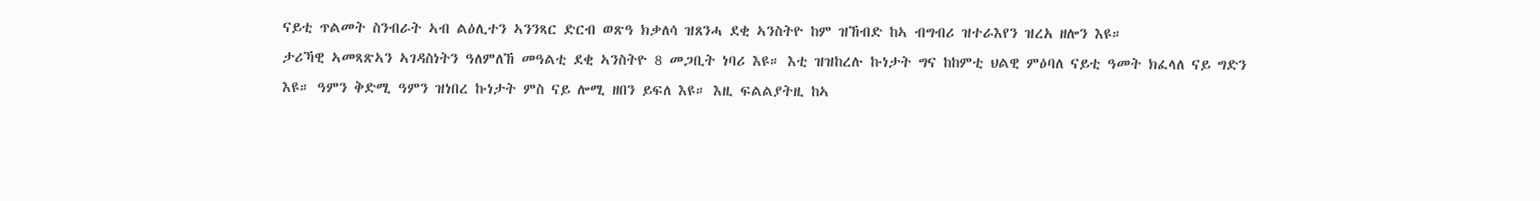ናይቲ ጥልመት ስንብራት ኣብ ልዕሊተን ኣንንጻር ድርብ ወጽዓ ክቃለሳ ዝጸንሓ ደቂ ኣንስትዮ ከም ዝኸብድ ከኣ ብግብሪ ዝተራእየን ዝረአ ዘሎን እዩ።
ታሪኻዊ ኣመጻጽኣን ኣገዳስነትን ዓለምለኸ መዓልቲ ደቂ ኣንስትዮ 8 መጋቢት ነባሪ እዩ። እቲ ዝዝከረሉ ኩነታት ግና ከከምቲ ህልዊ ምዕባለ ናይቲ ዓመት ክፈላለ ናይ ግድን እዩ። ዓምን ቅድሚ ዓምን ዝነበረ ኩነታት ምስ ናይ ሎሚ ዘበን ይፍለ እዩ። እዚ ፍልልያትዚ ከኣ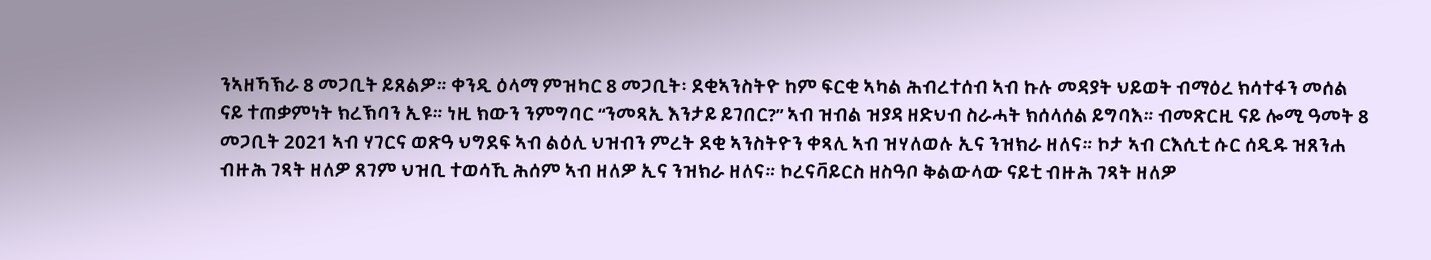ንኣዘኻኽራ 8 መጋቢት ይጸልዎ። ቀንዲ ዕላማ ምዝካር 8 መጋቢት፡ ደቂኣንስትዮ ከም ፍርቂ ኣካል ሕብረተሰብ ኣብ ኩሉ መዳያት ህይወት ብማዕረ ክሳተፋን መሰል ናይ ተጠቃምነት ክረኽባን ኢዩ። ነዚ ክውን ንምግባር “ንመጻኢ እንታይ ይገበር?” ኣብ ዝብል ዝያዳ ዘድህብ ስራሓት ክሰላሰል ይግባእ። ብመጽርዚ ናይ ሎሚ ዓመት 8 መጋቢት 2021 ኣብ ሃገርና ወጽዓ ህግደፍ ኣብ ልዕሊ ህዝብን ምረት ደቂ ኣንስትዮን ቀጻሊ ኣብ ዝሃለወሉ ኢና ንዝክራ ዘለና። ኮታ ኣብ ርእሲቲ ሱር ሰዲዱ ዝጸንሐ ብዙሕ ገጻት ዘለዎ ጸገም ህዝቢ ተወሳኺ ሕሰም ኣብ ዘለዎ ኢና ንዝክራ ዘለና። ኮረናቫይርስ ዘስዓቦ ቅልውላው ናይቲ ብዙሕ ገጻት ዘለዎ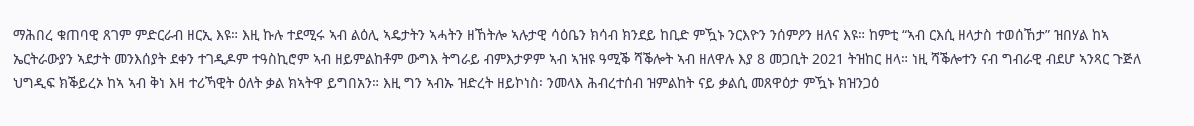ማሕበረ ቁጠባዊ ጸገም ምድርራብ ዘርኢ እዩ። እዚ ኩሉ ተደሚሩ ኣብ ልዕሊ ኣዴታትን ኣሓትን ዘኸትሎ ኣሉታዊ ሳዕቤን ክሳብ ክንደይ ከቢድ ምዃኑ ንርእዮን ንሰምዖን ዘለና እዩ። ከምቲ “ኣብ ርእሲ ዘላታስ ተወሰኸታ” ዝበሃል ከኣ ኤርትራውያን ኣደታት መንእሰያት ደቀን ተገዲዶም ተዓስኪሮም ኣብ ዘይምልከቶም ውግእ ትግራይ ብምእታዎም ኣብ ኣዝዩ ዓሚቕ ሻቕሎት ኣብ ዘለዋሉ እያ 8 መጋቢት 2021 ትዝከር ዘላ። ነዚ ሻቕሎተን ናብ ግብራዊ ብደሆ ኣንጻር ጉጅለ ህግዲፍ ክቕይረኦ ከኣ ኣብ ቅነ እዛ ተሪኻዊት ዕለት ቃል ክኣትዋ ይግበአን። እዚ ግን ኣብኡ ዝድረት ዘይኮነስ፡ ንመላእ ሕብረተሰብ ዝምልከት ናይ ቃልሲ መጸዋዕታ ምዃኑ ክዝንጋዕ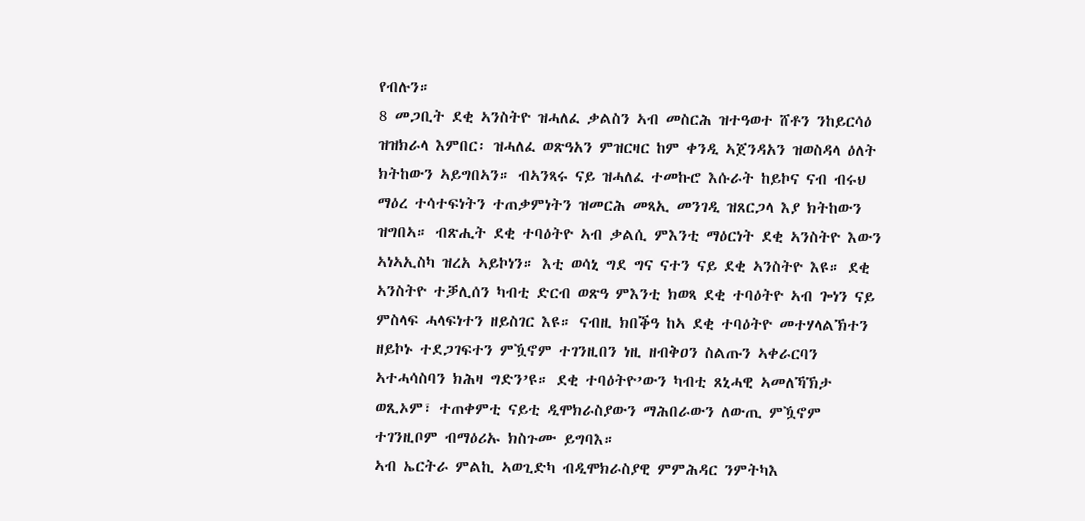የብሉን።
8 መጋቢት ደቂ ኣንስትዮ ዝሓለፈ ቃልስን ኣብ መስርሕ ዝተዓወተ ሸቶን ንከይርሳዕ ዝዝክራላ እምበር፡ ዝሓለፈ ወጽዓአን ምዝርዛር ከም ቀንዲ ኣጀንዳአን ዝወስዳላ ዕለት ክትከውን ኣይግበኣን። ብኣንጻሩ ናይ ዝሓለፈ ተመኩሮ እሱራት ከይኮና ናብ ብሩህ ማዕረ ተሳተፍነትን ተጠቃምነትን ዝመርሕ መጻኢ መንገዲ ዝጸርጋላ እያ ክትከውን ዝግበኣ። ብጽሒት ደቂ ተባዕትዮ ኣብ ቃልሲ ምእንቲ ማዕርነት ደቂ ኣንስትዮ እውን ኣነኣኢስካ ዝረአ ኣይኮነን። እቲ ወሳኒ ግደ ግና ናተን ናይ ደቂ ኣንስትዮ እዩ። ደቂ ኣንስትዮ ተቓሊሰን ካብቲ ድርብ ወጽዓ ምእንቲ ክወጻ ደቂ ተባዕትዮ ኣብ ጐነን ናይ ምስላፍ ሓላፍነተን ዘይስገር እዩ። ናብዚ ክበቕዓ ከኣ ደቂ ተባዕትዮ መተሃላልኽተን ዘይኮኑ ተደጋገፍተን ምዃኖም ተገንዚበን ነዚ ዘብቅዐን ስልጡን ኣቀራርባን ኣተሓሳስባን ክሕዛ ግድን’ዩ። ደቂ ተባዕትዮ’ውን ካብቲ ጸኒሓዊ ኣመለኻኽታ ወጺኦም፣ ተጠቀምቲ ናይቲ ዲሞክራስያውን ማሕበራውን ለውጢ ምዃኖም ተገንዚቦም ብማዕሪኡ ክስጉሙ ይግባእ።
ኣብ ኤርትራ ምልኪ ኣወጊድካ ብዲሞክራስያዊ ምምሕዳር ንምትካእ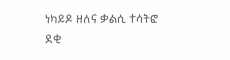ነካይዶ ዘለና ቃልሲ ተሳትፎ ደቂ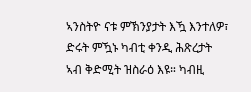ኣንስትዮ ናቱ ምኽንያታት እዃ እንተለዎ፣ ድሩት ምዃኑ ካብቲ ቀንዲ ሕጽረታት ኣብ ቅድሚት ዝስራዕ እዩ። ካብዚ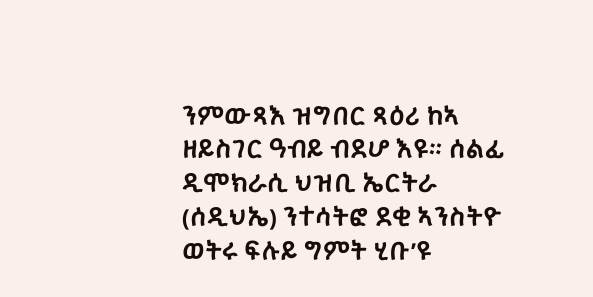ንምውጻእ ዝግበር ጻዕሪ ከኣ ዘይስገር ዓብይ ብደሆ እዩ። ሰልፊ ዲሞክራሲ ህዝቢ ኤርትራ (ሰዲህኤ) ንተሳትፎ ደቂ ኣንስትዮ ወትሩ ፍሉይ ግምት ሂቡ’ዩ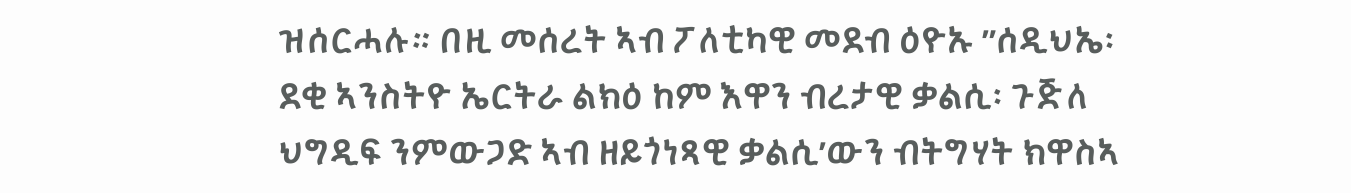ዝሰርሓሉ። በዚ መሰረት ኣብ ፖለቲካዊ መደብ ዕዮኡ ”ሰዲህኤ፡ ደቂ ኣንስትዮ ኤርትራ ልክዕ ከም እዋን ብረታዊ ቃልሲ፡ ጉጅለ ህግዲፍ ንምውጋድ ኣብ ዘይጎነጻዊ ቃልሲ’ውን ብትግሃት ክዋስኣ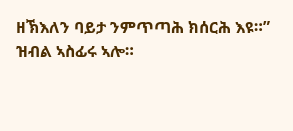ዘኽእለን ባይታ ንምጥጣሕ ክሰርሕ እዩ።” ዝብል ኣስፊሩ ኣሎ።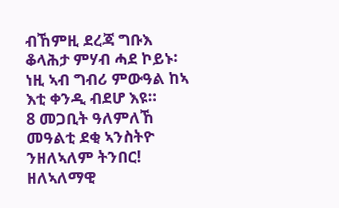ብኸምዚ ደረጃ ግቡእ ቆላሕታ ምሃብ ሓደ ኮይኑ፡ ነዚ ኣብ ግብሪ ምውዓል ከኣ እቲ ቀንዲ ብደሆ እዩ።
8 መጋቢት ዓለምለኸ መዓልቲ ደቂ ኣንስትዮ ንዘለኣለም ትንበር!
ዘለኣለማዊ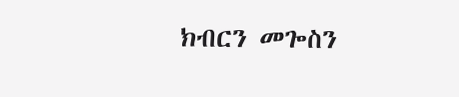ክብርን መጐስን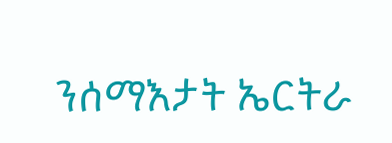ንሰማእታት ኤርትራ